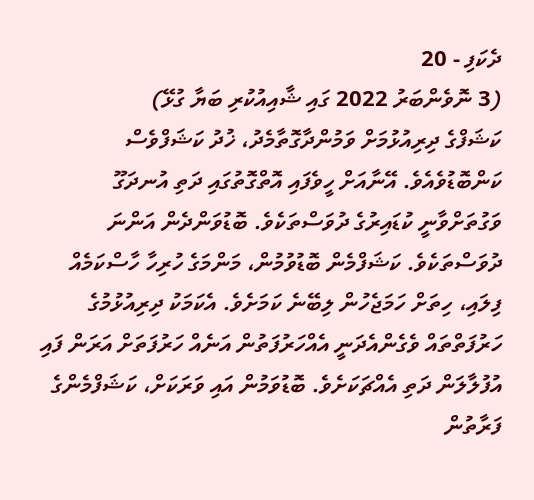ދެކަފި - 20
(3 ނޮވެންބަރު 2022 ގައި ޝާއިއުކުރި ބަޔާ ގުޅޭ)
ކަޝަފްގެ ދިރިއުޅުމަށް ވަމުންދާގޮތާމެދު، ޚުދު ކަޝަފްވެސް ކަންބޮޑުވެއެވެ. އޭނާއަށް ހީވެފައި އޮތްގޮތުގައި ދަތި އުނދަގޫ ވަގުތަށްވާނީ ކުޑައިރުގެ ދުވަސްތަކެވެ. ބޮޑުވަންދެން އަންނަ ދުވަސްތަކެވެ. ކަޝަފްމެން ބޮޑުވުމުން، މަންމަގެ ހުރިހާ ހާސްކަމެއް ފިލައި، ހިތަށް ހަމަޖެހުން ލިބޭނެ ކަމަށެވެ. އެކަމަކު ދިރިއުޅުމުގެ ހަރުފަތްތައް ވެގެންއެދަނީ އެއްހަރުފަތުން އަނެއް ހަރުފަތަށް އަރަން ފައި އުފުލާލަން ދަތި އެއްޗަކަށެވެ. ބޮޑުވަމުން އައި ވަރަކަށް، ކަޝަފްމެންގެ ފަރާތުން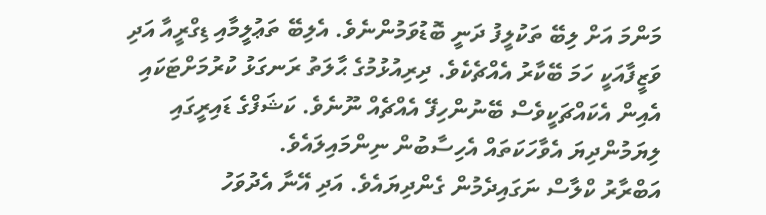މަންމަ އަށް ލިބޭ ތަކުލީފު ދަނީ ބޮޑުވަމުންނެވެ. އެލިބޭ ތަޢުލީމާއި ޑިގްރީއާ އަދި ވަޒީފާއަކީ ހަމަ ބޭކާރު އެއްޗެކެވެ. ދިރިއުޅުމުގެ ޙާލަތު ރަނގަޅު ކުރުމަށްޓަކައި އެއިން އެކައްޗަކީވެސް ބޭނުންހިފޭ އެއްޗެއް ނޫނެވެ. ކަޝަފްގެ ޑައިރީގައި ލިޔަމުންދިޔަ އެވާހަކަތައް އެހިސާބުން ނިންމައިލައެވެ.
އަބްރާރު ކްލާސް ނަގައިދެމުން ގެންދިޔައެވެ. އަދި އޭނާ އެދުވަހު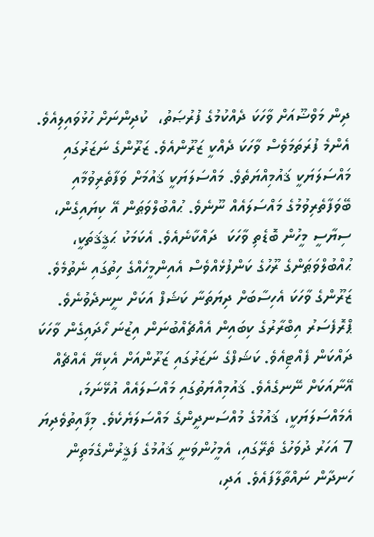ދިން މަވްޟޫއަށް ވާހަކަ ދެއްކުމުގެ ފުރުޞަތު،  ކުދިންނަށް ހުޅުވައިލިއެވެ. އެންމެ ފުރަތަމަވެސް ވާހަކަ ދެއްކީ ޒަރޫންއެވެ. ޒަރޫންގެ ނަޒަރުގައި މައްސަލަޔަކީ ޤައުމިއްޔަތެވެ. މައްސަލަޔަކީ ޤައުމަށް ވަފާތެރިވުމާއި ބޭވަފާތެރިވުމުގެ މައްސަލައެއް ނޫނެވެ. ޙުއްބުލްވަޠަން އޭ ކިޔައިގެން، ސިޔާސީ މީހުން ބޮޑެތި ވާހަކަ  ދައްކާނެއެވެ. އެކަމަކު ޙަޤީޤަތަކީ، ޙުއްބުލްވަޠަންގެ ރޫހުގެ ކަންފުޅެއްވެސް އެއިންމީހެއްގެ ހިތުގައި ނެތުމެވެ. ޒަރޫންގެ ވާހަކަ އެހިސާބަށް ދިޔަތަނާ ކަޝަފް އަކަށް ނީނދެވުނެވެ.
ޕްރޮފެސަރު އިބްރާރުގެ ކިބައިން އެއްޗެއްބުނަން އިޒުނަ ހޯދައިގެން ވާހަކަ ދައްކަން ފެއްޓިއެވެ. ކަޝަފްގެ ނަޒަރުގައި ޒަރޫންއަށް އެކިޔޭ އެއްޗެއް އޭނާއަކަށް ނޭނގެއެވެ. ޤައުމިއްޔަތުގައި މައްސަލައެއް އުޅޭނަމަ، އެމައްސަލަޔަކީ، ޤައުމުގެ މުއްސަނދީންގެ މައްސަލަޔެކެވެ. މިފާއިތުވެދިޔަ 7 އަހަރު ދުވަހުގެ ތެރޭގައި، އެމީހުންވަނީ ޤައުމުގެ ފަޤީރުންގެމަތިން ހަނދާން ނައްތާލާފައެވެ. އަދި،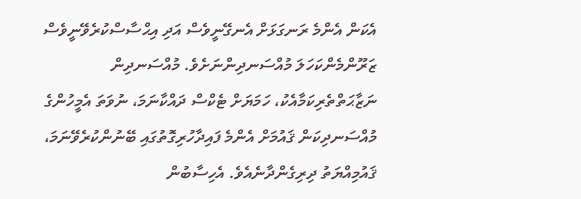އެކަން އެންމެ ރަނގަޅަށް އެނގޭނީވެސް އަދި އިޙްސާސްކުރެވޭނީވެސް ޒަރޫންމެންކަހަލަ މުއްސަނދިންނަށެވެ. މުއްސަނދިން ނަޒާޙަތްތެރިކަމާއެކު، ހަމަޔަށް ޓެކްސް ދައްކާނަމަ، ނުވަތަ އެމީހުންގެ މުއްސަނދިކަން ޤައުމަށް އެންމެ ފައިދާހުރިގޮތުގައި ބޭނުންކުރެވޭނަމަ، ޤައުމިއްޔަތު ދިރިގެންދާނެއެވެ. އެހިސާބުން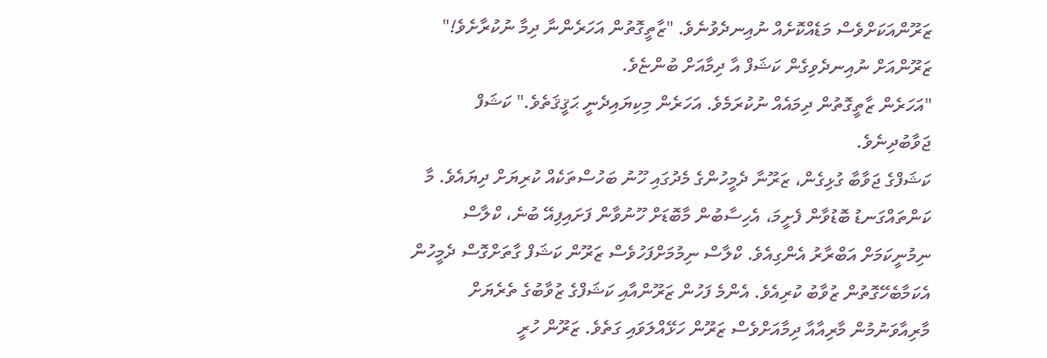ޒަރޫންއަކަށްވެސް މަޑެއްކޮށެއް ނުއިނދެވުނެވެ. "ޒާތީގޮތުން އަހަރެންނާ ދިމާ ނުކުރާށެވެ!" ޒަރޫންއަށް ނުއިނދެވިގެން ކަޝަފް އާ ދިމާއަށް ބުންޏެވެ.
"އަހަރެން ޒާތީގޮތުން ދިމައެއް ނުކުރަމެވެ. އަހަރެން މިކިޔައިދެނީ ޙަޤީޤަތެވެ." ކަޝަފް ޖަވާބުދިނެވެ.
ކަޝަފްގެ ޖަވާބާ ގުޅިގެން، ޒަރޫނާ ދެމީހުންގެ މެދުގައި ހޫނު ބަހުސްތަކެއް ކުރިޔަށް ދިޔައެވެ. މާ ކަންތައްގަނޑު ބޮޑުވާން ފެށީމަ، އެހިސާބުން މާބޮޑަށް ހޫނުވާން ފަށައިފިއޭ ބުނެ، ކްލާސް ނިމުނީކަމަށް އަބްރާރު އެންގިއެވެ. ކްލާސް ނިމުމަށްފަހުވެސް ޒަރޫން ކަޝަފް ގާތަށްގޮސް ދެމީހުން އެކަމާބެހޭގޮތުން ޒުވާބު ކުރިއެވެ. އެންމެ ފަހުން ޒަރޫންއާއި ކަޝަފްގެ ޒުވާބުގެ ތެރެޔަށް މާރިއާވަނުމުން މާރިއާއާ ދިމާއަށްވެސް ޒަރޫން ހަޅޭއްލަވައި ގަތެވެ. ޒަރޫން ހުރީ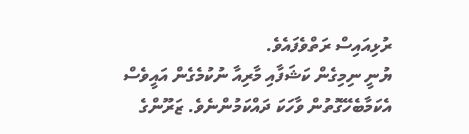ރުޅިއައިސް ރަތްވެފައެވެ.
ޔުނީ ނިމިގެން ކަޝަފާއި މާރިއާ ނުކުމެގެން އައީވެސް އެކަމާބެހޭގޮތުން ވާހަކަ ދައްކަމުންނެވެ. ޒަރޫންގެ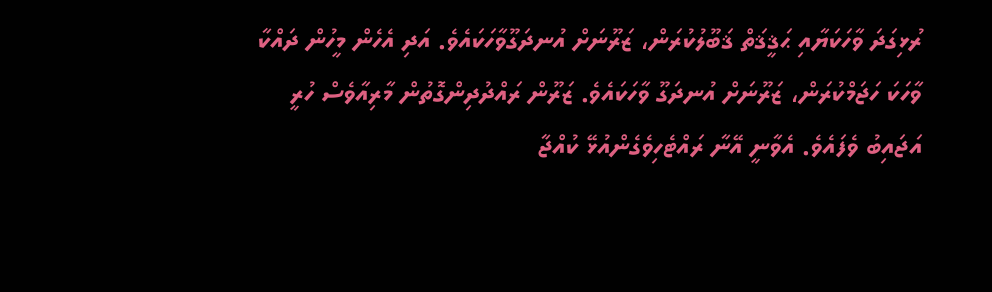ރުޅިގަދަ ވާހަކަޔާއި ޙަޤީޤަތް ޤަބޫލުކުރަން، ޒަރޫނަށް އުނދަގޫވާހަކައެވެ. އަދި އެހެން މީހުން ދައްކާ ވާހަކަ ހަޖަމްކުރަން، ޒަރޫނަށް އުނދަގޫ ވާހަކައެވެ. ޒަރޫން ރައްދުދިންގޮތުން މާރިއާވެސް ހުރީ އަޖައިބު ވެފައެވެ. އެވާނީ އޭނާ ރައްޓެހިވެގެންއުޅޭ ކުއްޖާ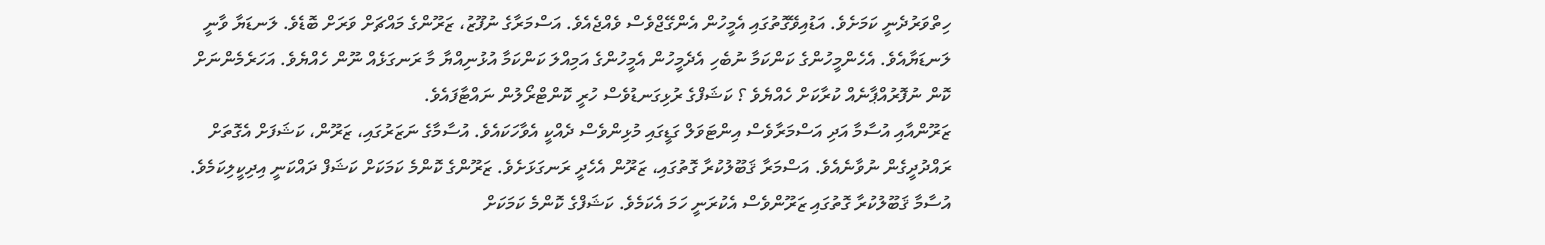ހިތްވަރުދެނީ ކަމަށެވެ. އަޑުއިވޭގޮތުގައި އެމީހުން އެންގޭޖްވެސް ވެއްޖެއެވެ. އަސްމަރާގެ ނުފޫޒު، ޒަރޫންގެ މައްޗަށް ވަރަށް ބޮޑެވެ. ލަނޑަޔާ ވާނީ ލަނޑަޔާއެވެ. އެހެންމީހުންގެ ކަންކަމާ ނުބެހި އެދެމީހުން އެމީހުންގެ އަމިއްލަ ކަންކަމާ އުޅުނިއްޔާ މާ ރަނގަޅެއް ނޫން ހެއްޔެވެ. އަހަރެމެންނަށް ކޮން ނުފޮރުއްޕާނެއް ކުރާކަށް ހެއްޔެވެ ؟ ކަޝަފްގެ ރުޅިގަނޑުވެސް ހުރީ ކޮންޓްރޯލުން ނައްޓާފައެވެ.
ޒަރޫންއާއި އުސާމާ އަދި އަސްމަރާވެސް އިންޓަވަލް ގަޑީގައި މުޅިންވެސް ދެއްކީ އެވާހަކައެވެ. އުސާމާގެ ނަޒަރުގައި، ޒަރޫން، ކަޝަފަށް އެގޮތަށް ރައްދުދީގެން ނުވާނެއެވެ. އަސްމަރާ ޤަބޫލުކުރާ ގޮތުގައި، ޒަރޫން އެހެދީ ރަނގަޅަށެވެ. ޒަރޫންގެ ކޮންމެ ކަމަކަށް ކަޝަފް ދައްކަނީ އިދިކީލިކަމެވެ. އުސާމާ ޤަބޫލުކުރާ ގޮތުގައި ޒަރޫންވެސް އެކުރަނީ ހަމަ އެކަމެވެ. ކަޝަފްގެ ކޮންމެ ކަމަކަށް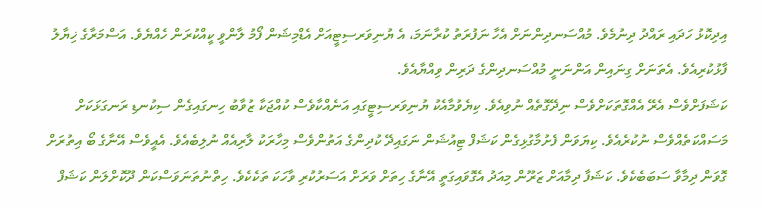އިދިކޮޅު ހަދައި ރައްދު ދިނުމެވެ. މުއްސަނދިންނަށް އެހާ ނަފުރަތު ކުރާނަމަ، އެ ޔުނިވަރސިޓީއަށް އެޑްމިޝަން ފޯމު ލާންވީ ކީއްކުރަން ހެއްޔެވެ. އަސްމަރާގެ ޚިޔާލު ފާޅުކުރިއެވެ. އެތަނަށް ގިނައިން އަންނަނީ މުއްސަނދިންގެ ދަރިން ވިއްޔާއެވެ.
ކަޝަފަށްވެސް އެރޭ އެއްގޮތަކަށްވެސް ނިދޭގޮތެއް ނުވިއެވެ. ކިޔެވުމާއެކު ޔުނިވަރސިޓީގައި އަނެއްކާވެސް ކުއްޖަކާ ޒުވާބު ހިނގައިގެން ސިކުނޑި ރަނގަޅަކަށް މަސައްކަތެއްވެސް ނުކުރެއެވެ. ކިޔަވަން ފެށުމާގުޅިގެން ކަޝަފް ޓިއުޝަން ނަގައިދޭ ކުދިންގެ އަތުންވެސް މިހާރަކު ލާރިއެއް ނުލިބެއެވެ. އެއީވެސް އޭނާގެ ބޯ އިތުރަށް ގޮވަން ދިމާވާ ސަބަބެކެވެ. ކަޝަފާ ދިމާއަށް ޒަރޫން މިއަދު އެގޮވައިގަތީ އޭނާގެ ހިތަށް ވަރަށް އަސަރުކުރި ވާހަކަ ތަކެކެވެ. ހިތްނުތަނަވަސްކަން ދޫކޮށްލަން ކަޝަފް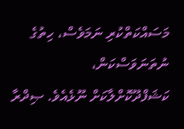މަސައްކަތްކުރި ނަމަވެސް، ހިތުގެ ނުތަނަވަސްކަން، ކަޝަފްދޫކޮށްލާކަށް ނޫޅެއެވެ. ޞިދްރާ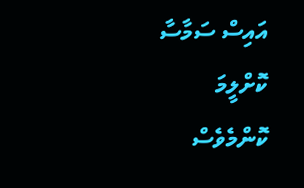އައިސް ސަމާސާ ކޮށްލީމަ ކޮންމެވެސް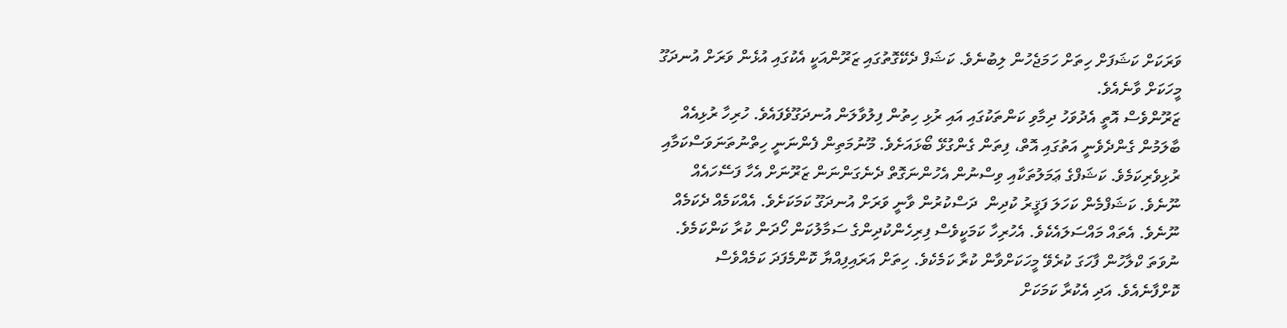ވަރަކަށް ކަޝަފަށް ހިތަށް ހަމަޖެހުން ލިބުނެވެ. ކަޝަފް ދެކޭގޮތުގައި ޒަރޫންއަކީ އެކުގައި އުޅެން ވަރަށް އުނދަގޫ މީހަކަށް ވާނެއެވެ.
ޒަރޫންވެސް އޮތީ އެދުވަހު ދިމާވި ކަންތަކުގައި އައި ރުޅި ހިތުން ފިލުވާލަން އުނދަގޫވެފައެވެ. ހުރިހާ ރުޅިއެއް ބާލަމުން ގެންދެވެނީ އަތުގައި އޮތް، ފިތަން ގެންގުޅޭ ބޯޅައަށެވެ. މޫނުމަތިން ފެންނަނީ ހިތްނުތަނަވަސްކަމާއި ރުޅިވެރިކަމެވެ. ކަޝަފްގެ ޢަމަލުތަކާއި ވިސްނުން އެހުންނަގޮތް ދެނެގަންނަން ޒަރޫނަށް އެހާ ފަސޭހައެއް ނޫނެވެ. ކަޝަފްމެން ކަހަލަ ފަޤީރު ކުދިން  ދަސްކުރުން ވާނީ ވަރަށް އުނދަގޫ ކަމަކަށެވެ. އެއްކަމެއް ދެކަމެއް ނޫނެވެ. އެތައް މައްސަލައެކެވެ. އެހުރިހާ ކަމަކީވެސް ފިރިހެންކުދިންގެ ސަމާލުކަން ހޯދަން ކުރާ ކަންކަމެވެ. ނުވަތަ ކްލާހުން ފާހަގަ ކުރެވޭ މީހަކަށްވާން ކުރާ ކަމެކެވެ. ހިތަށް އަރައިފިއްޔާ ކޮންމެފަދަ ކަމެއްވެސް ކޮށްފާނެއެވެ. އަދި އެކުރާ ކަމަކަށް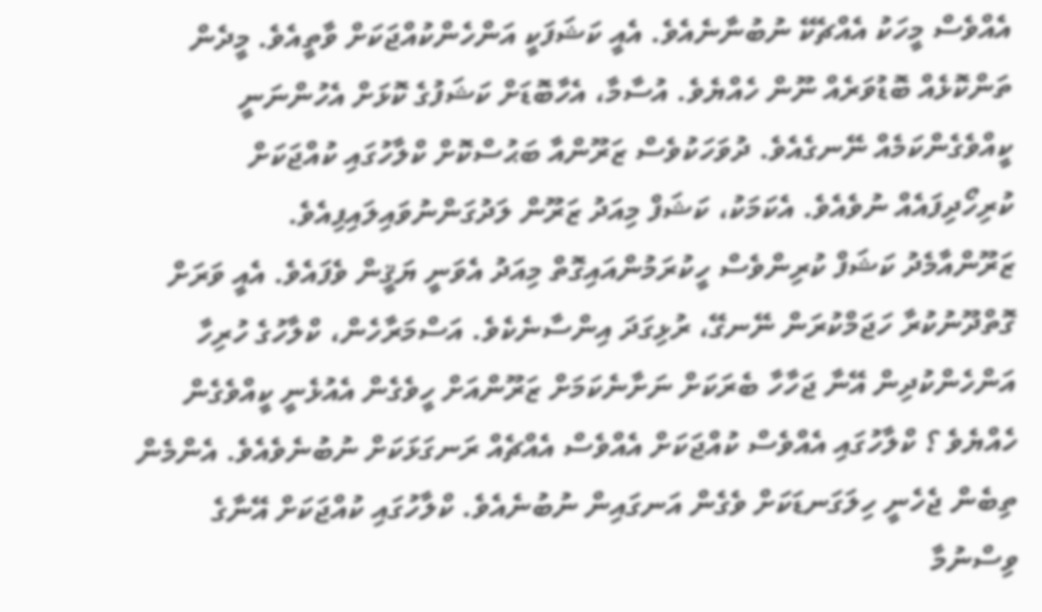އެއްވެސް މީހަކު އެއްޗެކޭ ނުބުނާނެއެވެ. އެއީ ކަޝަފަކީ އަންހެންކުއްޖަކަށް ވާތީއެވެ. މީދެން ތަންކޮޅެއް ބޮޑުވަރެއް ނޫން ހެއްޔެވެ. އުސާމާ، އެހާބޮޑަށް ކަޝަފުގެ ކޮޅަށް އެހުންނަނީ ކީއްވެގެންކަމެއް ނޭނގެއެވެ. ދުވަހަކުވެސް ޒަރޫންއާ ބަޙުސްކޮށް ކްލާހުގައި ކުއްޖަކަށް ކުރިހޯދިފައެއް ނުވެއެވެ. އެކަމަކު، ކަޝަފް މިއަދު ޒަރޫން ލަދުގަންނުވައިލައިފިއެވެ.
ޒަރޫންއާމެދު ކަޝަފް ކުރިންވެސް ހީކުރަމުންއައިގޮތް މިއަދު އެވަނީ ޔަޤީން ވެފައެވެ. އެއީ ވަރަށް ގޮތްދޫނުކުރާ ހަޖަމްކުރަން ނޭނގޭ، ރުޅިގަދަ އިންސާނެކެވެ. އަސްމަރާހެން، ކްލާހުގެ ހުރިހާ އަންހެންކުދިން އޭނާ ޖަހާހާ ބެރަކަށް ނަށާނެކަމަށް ޒަރޫންއަށް ހީވެގެން އެއުޅެނީ ކީއްވެގެން ހެއްޔެވެ ؟ ކްލާހުގައި އެއްވެސް ކުއްޖަކަށް އެއްވެސް އެއްޗެއް ރަނގަޅަކަށް ނުބުނެވެއެވެ. އެންމެން ތިބެން ޖެހެނީ ހިލަގަނޑަކަށް ވެގެން އަނގައިން ނުބުނެއެވެ. ކްލާހުގައި ކުއްޖަކަށް އޭނާގެ ވިސްނުމާ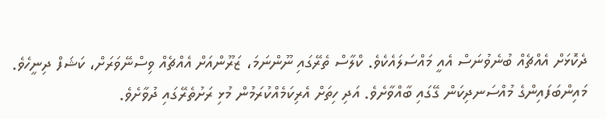ދެކޮޅަށް އެއްޗެއް ބުނެވުނަސް އެއީ މައްސަލައެކެވެ. ކްލާސް ތެރޭގައި ނޫންނަމަ، ޒަރޫންއަށް އެއްޗެއް ވިސްނޭވަރަށް، ކަޝަފް ދިނީހެވެ. މައިންބަފައިންގެ މުއްސަނދިކަން ގޭގައި ބާއްވާށެވެ. އަދި ހިތަށް އެރިކަމެއްކުރަމުން މުޅި ރަށުތެރޭގައި ދުވާށެވެ.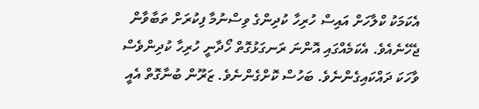އެކަމަކު ކްލާހަށް އައިސް ހުރިހާ ކުދިންގެ ވިސްނުމާ ފިކުރަށް ތަބާވާން ޖެހޭނެއެވެ. އެކަމެއްގައި އޮންނަ ރަނގަޅުގޮތް ހޯދާނީ ހުރިހާ ކުދިންވެސް ވާހަކަ ދައްކައިގެންނެވެ. ބަހުސް ކޮށްގެންނެވެ. ޒަރޫން ބުނާގޮތް އެއީ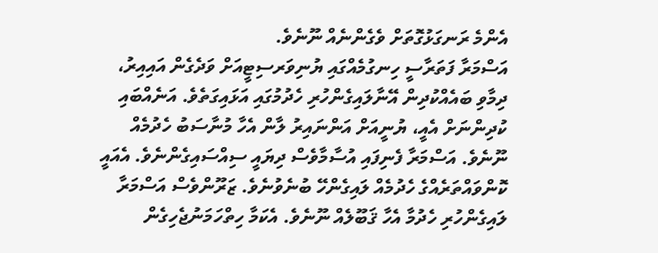އެންމެ ރަނގަޅުގޮތަށް ވެގެންނެއް ނޫނެވެ.
އަސްމަރާ ފަތަރާސީ ހިނގުމެއްގައި ޔުނިވަރސިޓީއަށް ވަދެގެން އައިއިރު، ދިމާވި ބައެއްކުދިން އޭނާލައިގެންހުރި ހެދުމުގައި އަޅައިގަތެވެ. އަނެއްބައި ކުދިންނަށް އެއީ، ޔުނީއަށް އަންނައިރު ލާން އެހާ މުނާސަބު ހެދުމެއް ނޫނެވެ. އަސްމަރާ ފެނިފައި އުސާމާވެސް ދިޔައީ ސިއްސައިގެންނެވެ. އެއައީ ކޮންވައްތަރެއްގެ ހެދުމެއް ލައިގެންހޭ ބުނެވުނެވެ. ޒަރޫންވެސް އަސްމަރާ ލައިގެންހުރި ހެދުމާ އެހާ ޤަބޫލެއް ނޫނެވެ. އެކަމާ ހިތްހަމަނުޖެހިގެން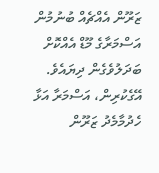ޒަރޫން އެއްޗެއް ބުނުމުން އަސްމަރާގެ މޫޑް އެއްކޮށް ބަދަލުވެގެން ދިޔައެވެ. އޭގެކުރިން، އަސްމަރާ އަޅާ ހެދުމާމެދު ޒަރޫން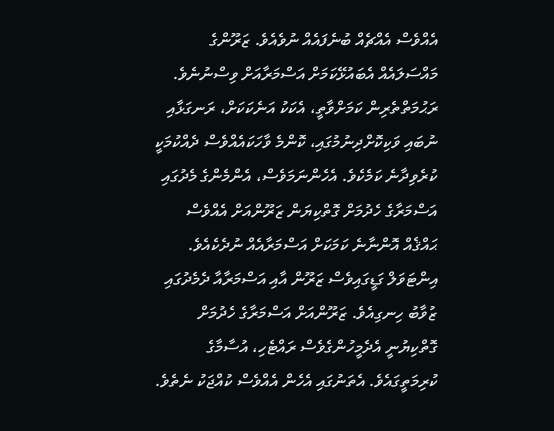އެއްވެސް އެއްޗެއް ބުނެފައެއް ނުވެއެވެ. ޒަރޫންގެ މައްސަލައެއް އެބައުޅޭކަމަށް އަސްމަރާއަށް ވިސްނުނެވެ. ރަޙުމަތްތެރިން ކަމަށްވާތީ، އެކަކު އަނެކަކަށް، ރަނގަޅާއި ނުބައި ވަކިކޮށްދިނުމުގައި، ކޮންމެ ވާހަކައެއްވެސް ދެއްކުމަކީ ކުރެވިދާނެ ކަމެކެވެ. އެހެންނަމަވެސް، އެންމެންގެ މެދުގައި އަސްމަރާގެ ހެދުމަށް ގޮތްކިޔަން ޒަރޫންއަށް އެއްވެސް ޙައްޤެއް އޮންނާނެ ކަމަކަށް އަސްމަރާއެއް ނުދެކެއެވެ.
އިންޓަވަލް ގަޑީގައިވެސް ޒަރޫން އާއި އަސްމަރާއާ ދެމެދުގައި ޒުވާބު ހިނގިއެވެ. ޒަރޫންއަށް އަސްމަރާގެ ހެދުމަށް ގޮތްކިޔުނީ އެދެމީހުންގެވެސް ރައްޓެހި، އުސާމާގެ ކުރިމަތީގައެވެ. އެތަނުގައި އެހެން އެއްވެސް ކުއްޖަކު ނެތެވެ.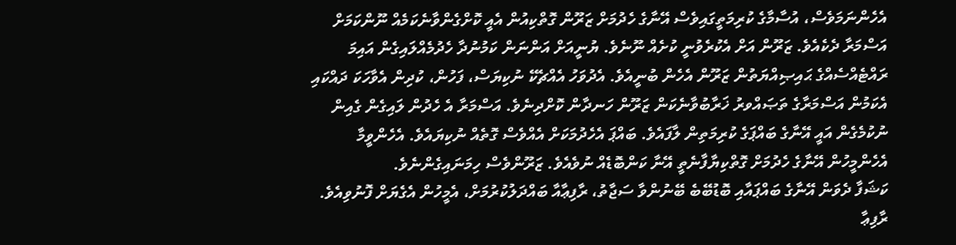އެހެންނަމަވެސް، އުސާމާގެ ކުރިމަތީގައިވެސް އޭނާގެ ހެދުމަށް ޒަރޫން ގޮތްކިއުން އެއީ ކޮށްގެންވާނެކަމެއް ނޫންކަމަށް އަސްމަރާ ދެކެއެވެ. ޒަރޫން އަށް އެކުރެވުނީ ކުށެއް ނޫނެވެ. ޔުނީއަށް އަންނަން ކަމުނުދާ ހެދުމެއްލައިގެން އައިމަ ރައްޓެއްސެއްގެ ޙައިޞިއްޔަތުން ޒަރޫން އެހެން ބުނީއެވެ. އެދުވަހު އެއްޗެކޭ ނުކިޔަސް، ފަހުން، ކުދިން އެވާހަކަ ދައްކައި އެކަމުން އަސްމަރާގެ ތަޞައްވރު ޚަރާބުވާނެކަން ޒަރޫން ހަނދާން ކޮށްދިނެވެ. އަސްމަރާ އެ ހެދުން ލައިގެން ގެއިން ނުކުމެގެން އައީ އޭނާގެ ބައްޕަގެ ކުރިމަތިން ލާފައެވެ. ބައްޕަ އެހެދުމަކަށް އެއްވެސް ގޮތެއް ނުކިޔައެވެ. އެހެންވީމާ އެހެންމީހުން އޭނާގެ ހެދުމަށް ގޮތްކިޔާފާނެތީ އޭނާ ކަންބޮޑެއް ނުވެއެވެ. ޒަރޫންވެސް ހިމަނައިގެންނެވެ.
ކަޝަފާ ދެވަން އޭނާގެ ބައްޕައާއި ބޮޑުބޭބެ ބޭނުންވާ ސަޖާތު، ރާފިޢާއާ ބައްދަލުކުރުމަށް، އެމީހުން އެގެޔަށް ފޮނުވިއެވެ. ރާފިޢާ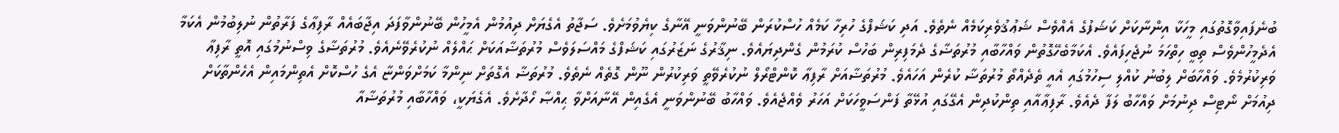ބުނެފައިވާގޮތުގައި މީހަކާ އިންނާކަށް ކަޝަފުގެ އެއްވެސް ޝަޢުޤުވެރިކަމެއް ނެތެވެ. އަދި ކަޝަފްގެ ހުރިހާ ކަމެއް ހުސްކުރަން ބޭނުންވަނީ އޭނާގެ ކިޔެވުމަށެވެ. ސަޖާތު އެގެޔަށް ދިއުމުން އެމީހުން ބޭނުންވާފަދަ އިޖާބައެއް ރާފިޢާގެ ފަރާތުން ނުލިބުމުން އެކަމާ އެދެމީހުންވެސް ތިބީ ހިތްހަމަ ނުޖެހިފައެވެ. އެކަމާބެހޭގޮތުން ވައްހާބާއި މުރުތަޟާގެ ދެމަފިރިން ބަހުސް ކުރަމުން ގެންދިޔައެވެ. ނިޤާރުގެ ނަޒަރުގައި ކަޝަފްގެ މައްސަލަވެސް މުރުތަޟާއަކަށް ޙައްލެއް ނުކުރެވޭނެއެވެ. މުރުތަޟާގެ ވިސްނުމުގައި އޮތީ ރާފިޢާ ވަރިކުރުމެވެ. ވައްހާބަށް ލިބުނު ކުއްލި ސިހުމުގައި އެއީ ތެދެއްތޯ މުރުތަޟާ ކުރެން އަހައެވެ. މުރުތަޟާއަށް ރާފިޢާ ކޮންޓްރޯލް ނުކުރެވޭތީ ވަރިކުރުން ނޫން ގޮތެއް ނެތެވެ. މުރުތަޟާ އެގޮތަށް ނިންމާ ކަމަށްވަންޏާ އެގެ ހުސްކޮށް އެތިންމައިން އެހެންތާކަށް ދިއުމަށް ނޯޓިސް ދިނުމަށް ވައްހާބު ލަފާ ދެއެވެ. ރާފިޢާއާއި ތިންކުދިން އެގޭގައި އުޅޭތާ ފަންސަވީހަކަށް އަހަރު ވެއްޖެއެވެ. ވައްހާބު ބޭނުންވަނީ އެގެއިން އޭނާއަށްވާ ޙިއްޞާ ހޯދާށެވެ. އެގެޔަކީ، ވައްހާބާއި މުރުތަޟާއާ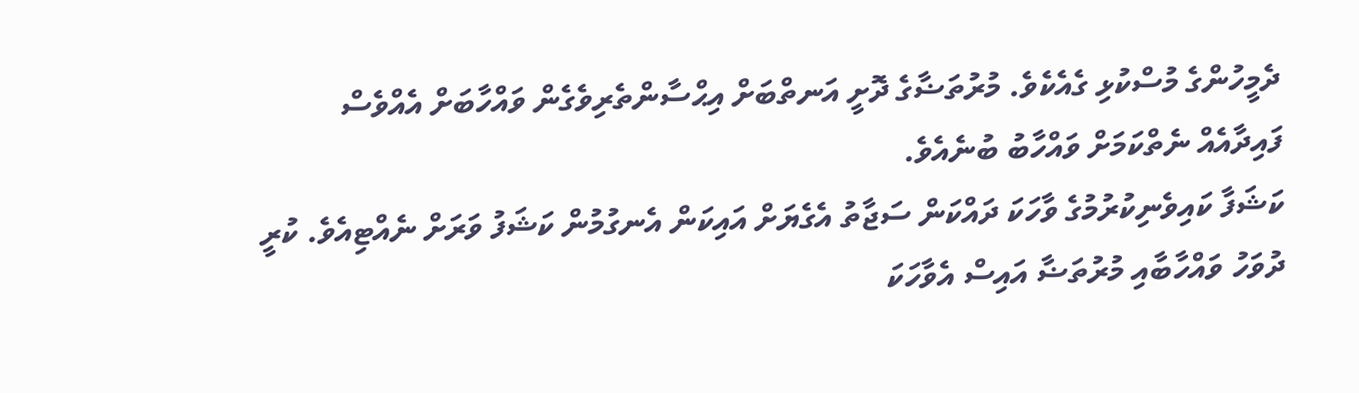ދެމީހުންގެ މުސްކުޅި ގެއެކެވެ. މުރުތަޟާގެ ދޮށީ އަނތްބަށް އިޙްސާންތެރިވެގެން ވައްހާބަށް އެއްވެސް ފައިދާއެއް ނެތްކަމަށް ވައްހާބު ބުނެއެވެ.
ކަޝަފާ ކައިވެނިކުރުމުގެ ވާހަކަ ދައްކަން ސަޖާތު އެގެޔަށް އައިކަން އެނގުމުން ކަޝަފު ވަރަށް ނެއްޓިއެވެ. ކުރީ ދުވަހު ވައްހާބާއި މުރުތަޟާ އައިސް އެވާހަކަ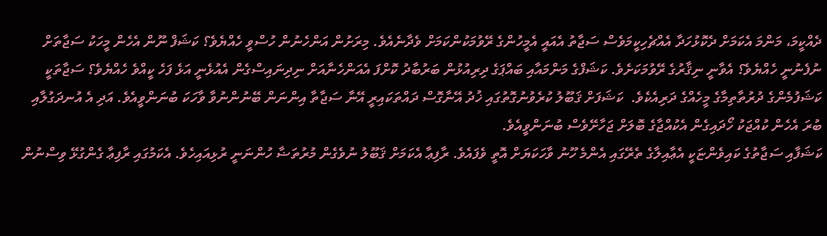ދެއްކީމަ، މަންމަ އެކަމަށް ދެކޮޅުހަދާ އެއްޗެހިކީމަވެސް ސަޖާތު އެއައީ އެމީހުންގެ ރޭވުމަކުންކަމަށް ވެދާނެއެވެ. މިރަށުން އަންހެނުން ހުސްވީ ހެއްޔެވެ؟ ކަޝަފް ނޫން އެހެން މީހަކު ސަޖާތަށް ނުފެނުނީ ހެއްޔެވެ؟ އެވާނީ ނިޤާރުގެ ރޭވުމަކަށެވެ. ކަޝަފްގެ މަންމައާއި ބައްޕަގެ ދިރިއުޅުން ބަރުބާދު ކޮށްފަ އެއަންހެނާއަށް ނިދިނައިސްގެން އެއުޅެނީ އަޅެ ފަހެ ކީއްވެ ހެއްޔެވެ؟ ސަޖާތަކީ ކަޝަފުމެންގެ ދުރުތާތިމާގެ މީހެއްގެ ދަރިއެކެވެ.  ކަޝަފަށް ޤަބޫލު ކުރެވުނުގޮތުގައި ޚުދު އޭނާގޮސް ދައްތަކައިރީ އޭނާ ސަޖާތާ އިންނަން ބޭނުންނުވާ ވާހަކަ ބުނަންވީއެވެ. އަދި އެ އުނދަގުލާއި ބުރަ އެހެން ކުއްޖަކު ހޯދައިގެން އެކުއްޖާގެ ބޮލަށް ޖަހާށޭވެސް ބުނަންވީއެވެ.
ކަޝަފާއި ސަޖާތުގެ ކައިވެންޏަކީ އެޢާއިލާގެ ތެރޭގައި އެންމެ ހޫނު ވާހަކަޔަށް އޮތީ ވެފައެވެ. ރާފިޢާ އެކަމަށް ޤަބޫލު ނުވެގެން މުރުތަޟާ ހުންނަނީ ރުޅިއައިހެވެ. އެކަމުގައި ރާފިޢާ ގެންގުޅޭ ވިސްނުން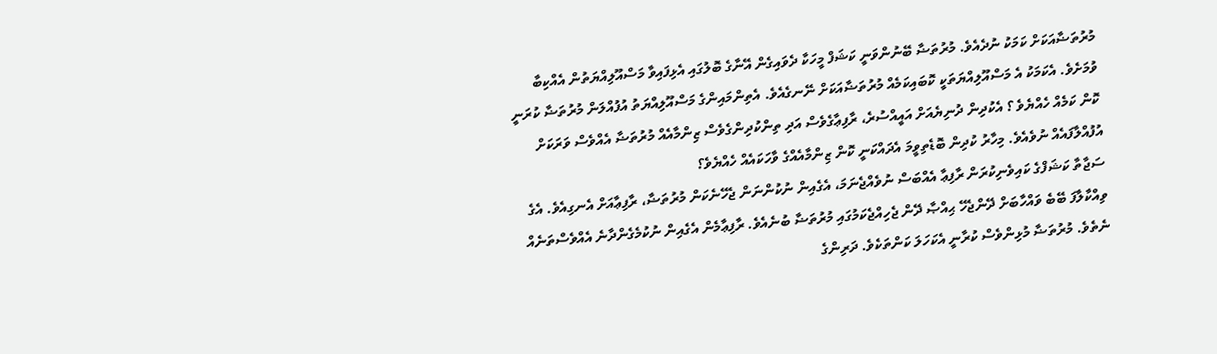މުރުތަޟާއަކަށް ކަމަކު ނުދެއެވެ. މުރުތަޟާ ބޭނުންވަނީ ކަޝަފް މީހަކާ ދެވައިގެން އޭނާގެ ބޮލުގައި އެޅިފައިވާ މަސްއޫލިއްޔަތުން އެއްކިބާ ވުމަށެވެ. އެކަމަކު އެ މަސްއޫލިއްޔަތަކީ ކޮބައިކަމެއް މުރުތަޟާއަކަށް ނޭނގެއެވެ. އެތިންމައިންގެ މަސްއޫލިއްޔަތު އުފުއްލަން މުރުތަޟާ ކުރަނީ ކޮން ކަމެއް ހެއްޔެވެ ؟ އެކުދިން ދުނިޔެއަށް އައީއްސުރެ، ރާފިޢާގެވެސް އަދި ތިންކުދިންގެވެސް ޒިންމާއެއް މުރުތަޟާ އެއްވެސް ވަރަކަށް އުފުއްލާފައެއް ނުވެއެވެ. މިހާރު ކުދިން ބޮޑެތިވީމަ އެދައްކަނީ ކޮން ޒިންމާއެއްގެ ވާހަކައެއް ހެއްޔެވެ؟
ސަޖާތާ ކަޝަފްގެ ކައިވެނިކުރަން ރާފިޢާ އެއްބަސް ނުވެއްޖެނަމަ، އެގެއިން ނުކުންނަން ޖެހޭނެކަން މުރުތަޟާ، ރާފިޢާއަށް އެނގިއެވެ. އެގެ ވިއްކާލާފަ ބޭބެ ވައްހާބަށް ދޭންޖެހޭ ޙިއްޞާ ދޭން ޖެހިއްޖެކަމުގައި މުރުތަޟާ ބުނެއެވެ. ރާފިޢާމެން އެގެއިން ނުކުމެގެންދާނެ އެއްވެސްތަނެއް ނެތެވެ. މުރުތަޟާ މުޅިންވެސް ކުރާނީ އެކަހަލަ ކަންތަކެވެ. ދަރިންގެ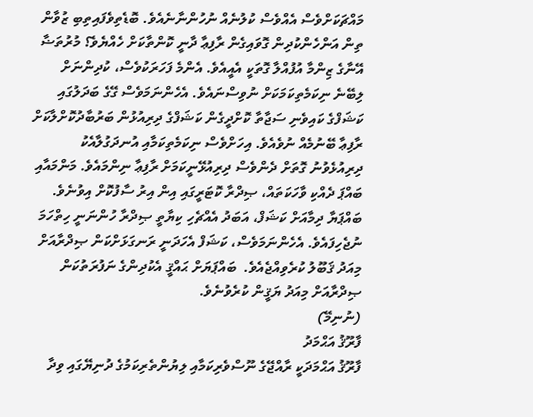މައްޗަކަށްވެސް އެއްވެސް ކުލުނެއް ނުހުންނާނެއެވެ. ބޮޑެތިވެފައިތިބި ޒުވާން ތިން އަންހެންކުދިން ގޮވައިގެން ރާފިޢާ ދާނީ ކޮންތާކަށް ހެއްޔެވެ؟ މުރުތަޟާ އޭނާގެ ޒިންމާ އުފުއްލާ ގޮތަކީ އެއީއެވެ. އެންމެ ފަހަރަކުވެސް، ކުދިންނަށް ލިބޭނެ ނިކަމެތިކަމަކަށް ނުވިސްނައެވެ. އެހެންނަމަވެސް ގޭގެ ބަދަލުގައި ކަޝަފްގެ ކައިވެނި ސަޖާތާ ކޮށްދީގެން ކަޝަފްގެ ދިރިއުޅުން ބަރުބާދުކޮށްލާކަށް ރާފިޢާ ބޭނުމެއް ނުވެއެވެ. އިހަށްވެސް ނިކަމެތިކަމާއި އުނދަގުލާއެކު ދިރިއުޅެވުނު ގޮތަށް ދެންވެސް ދިރިއުޅޭނީކަމަށް ރާފިޢާ ނިންމައެވެ. މަންމައާއި ބައްޕަ ދެއްކި ވާހަކަތައް، ޞިދްރާ ކޮޓަރީގައި އިން އިރު ސާފުކޮށް އިވުނެވެ. ބައްޕަޔާ ދިމާއަށް ކަޝަފް، އަބަދު އެއްޗެހި ކިޔާތީ ޞިދްރާ ހުންނަނީ ހިތްހަމަ ނުޖެހިފައެވެ. އެހެންނަމަވެސް، ކަޝަފް އެހަދަނީ ރަނގަޅަށްކަން ޞިދްރާއަށް މިއަދު ޤަބޫލު ކުރެވިއްޖެއެވެ.  ބައްޕަޔަށް ޙައްޤީ އެކުދިންގެ ނަފުރަތުކަން ޞިދްރާއަށް މިއަދު ޔަޤީން ކުރެވުނެވެ.
(ނުނިމޭ)
ފާރޫޤު އަޙްމަދު
ފާރޫޤު އަޙްމަދަކީ ރާއްޖޭގެ ނޫސްވެރިކަމާއި ލިޔުންތެރިކަމުގެ ދުނިޔޭގައި ވިދާ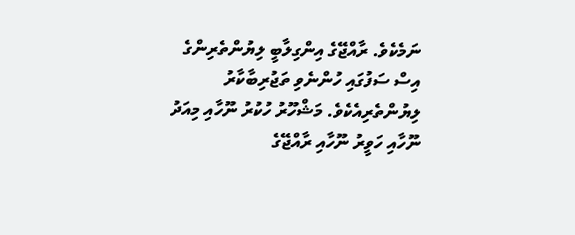ނަމެކެވެ. ރާއްޖޭގެ އިންގިލާބީ ލިޔުންތެރިންގެ އިސް ސަފުގައި ހުންނެވި ތަޖުރިބާކާރު ލިޔުންތެރިއެކެވެ. މަޝްހޫރު ހުކުރު ނޫހާއި މިއަދު ނޫހާއި ހަވީރު ނޫހާއި ރާއްޖޭގެ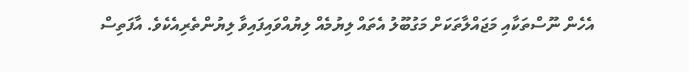އެހެން ނޫސްތަކާއި މަޖައްލާތަކަށް މަގުބޫލު އެތައް ލިޔުމެއް ލިޔުއްވައިފައިވާ ލިޔުންތެރިއެކެވެ. އާފަތިސް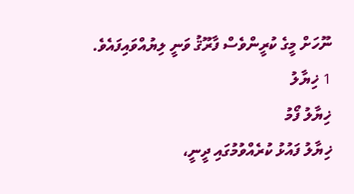ނޫހަށް މީގެ ކުރީންވެސް ފާރޫޤު ވަނީ ލިޔުއްވައިފައެވެ.
1 ޚިޔާލު
ޚިޔާލު ފޯމު
ޚިޔާލު ފައުޅު ކުރެއްވުމުގައި ދީނީ،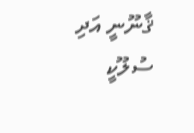ޤާނޫނީ އަދި ސުލޫކީ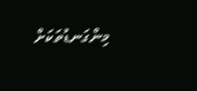މިންގަނޑުތަކަށް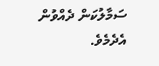ސަމާލުކަން ދެއްވުން އެދެމެވެ.